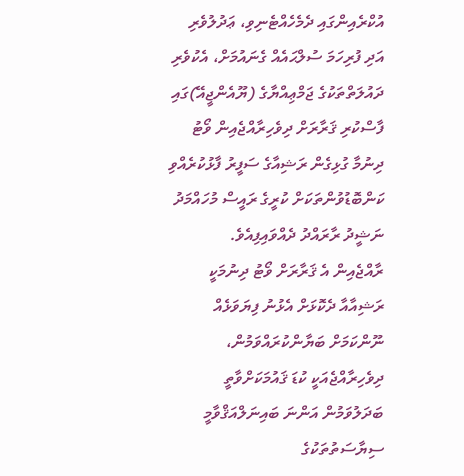އުކްރެއިންގައި ދެމެހެއްޓެނިވި، ޢަދުލުވެރި އަދި ފުރިހަމަ ސުލްޙައެއް ގެނައުމަށް، އެކުވެރި ދައުލަތްތަކުގެ ޖަމްޢިއްޔާގެ (ޔޫއެންޖީއޭ)ގައި ފާސްކުރި ޤަރާރަށް ދިވެހިރާއްޖެއިން ވޯޓު ދިނުމާ ގުޅިގެން ރަޝިއާގެ ސަފީރު ފާޅުކުރެއްވި ކަންބޮޑުވުންތަކަށް ކުރީގެ ރައީސް މުހައްމަދު ނަޝީދު ރާރައްދު ދެއްވައިފިއެވެ.
ރާއްޖެއިން އެ ޤަރާރަށް ވޯޓު ދިނުމަކީ ރަޝިއާއާ ދެކޮޅަށް އެޅުނު ފިޔަވަޅެއް ނޫންކަމަށް ބަޔާންކުރައްވަމުން، ދިވެހިރާއްޖެއަކީ ކުޑަ ޤައުމަކަށްވާތީ ބަދަލުވަމުން އަންނަ ބައިނަލްއަޤްވާމީ ސިޔާސަތުތަކުގެ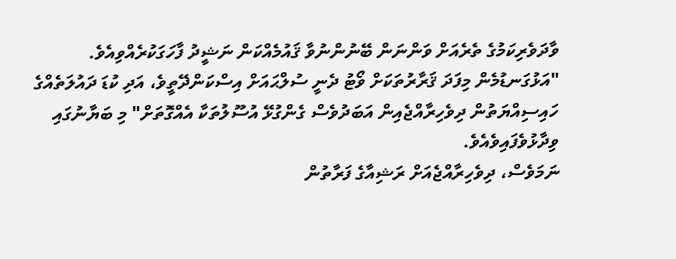ވާދަވެރިކަމުގެ ތެރެއަށް ވަންނަން ބޭނުންނުވާ ޤައުމެއްކަން ނަޝީދު ފާހަގަކުރެއްވިއެވެ.
"އަޅުގަނޑުމެން މިފަދަ ޤަރާރުތަކަށް ވޯޓު ދެނީ ސުލްޙައަށް އިސްކަންދޭތީވެ، އަދި ކުޑަ ދައުލަތެއްގެ ހައިސިއްޔަތުން ދިވެހިރާއްޖެއިން އަބަދުވެސް ގެންގުޅޭ އުސޫލުތަކާ އެއްގޮތަށް" މި ބަޔާނުގައި ވިދާޅުވެފައިވެއެވެ.
ނަމަވެސް، ދިވެހިރާއްޖެއަށް ރަޝިއާގެ ފަރާތުން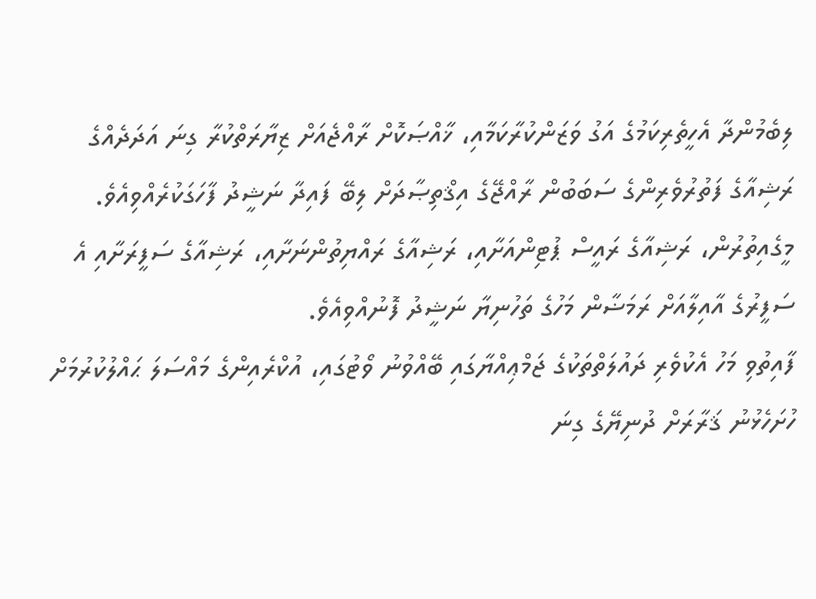ލިބެމުންދާ އެހީތެރިކަމުގެ އަގު ވަޒަންކުރާކަމާއި، ޚާއްޞަކޮށް ރާއްޖެއަށް ޒިޔާރަތްކުރާ ގިނަ އަދަދެއްގެ ރަޝިއާގެ ފަތުރުވެރިންގެ ސަބަބުން ރާއްޖޭގެ އިޤްތިޞާދަށް ލިބޭ ފައިދާ ނަޝީދު ފާހަގަކުރެއްވިއެވެ.
މީގެއިތުރުން، ރަޝިއާގެ ރައީސް ޕުޓިންއަށާއި، ރަޝިއާގެ ރައްޔިތުންނަށާއި، ރަޝިއާގެ ސަފީރަށާއި އެ ސަފީރުގެ އާއިލާއަށް ރަމަޟާން މަހުގެ ތަހުނިޔާ ނަޝީދު ފޮނުއްވިއެވެ.
ފާއިތުވި މަހު އެކުވެރި ދައުލަތްތަކުގެ ޖަމްޢިއްޔާގައި ބޭއްވުނު ވޯޓުގައި، އުކްރެއިންގެ މައްސަލަ ޙައްލުކުރުމަށް ހުށަހެޅުނު ޤަރާރަށް ދުނިޔޭގެ ގިނަ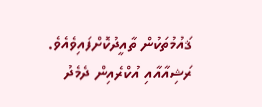ޤައުމުތަކުން ތާއީދުކޮށްފައިވެއެވެ.
ރަޝިއާއާއި އުކްރެއިން ދެމެދު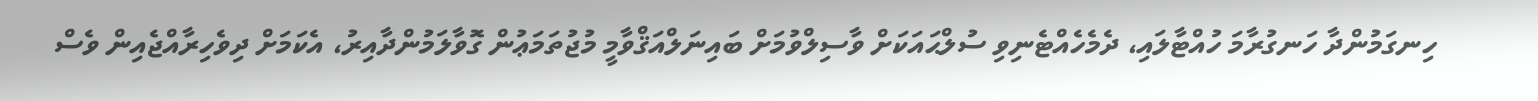ހިނގަމުންދާ ހަނގުރާމަ ހުއްޓާލައި، ދެމެހެއްޓެނިވި ސުލްޙައަކަށް ވާސިލްވުމަށް ބައިނަލްއަޤްވާމީ މުޖުތަމަޢުން ގޮވާލަމުންދާއިރު، އެކަމަށް ދިވެހިރާއްޖެއިން ވެސް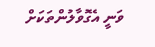ވަނީ އެގޮވާލުންތަކަށް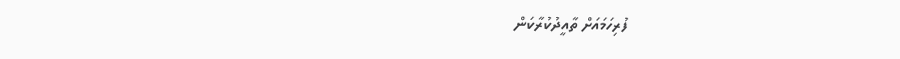ފުރިހަމައަށް ތާއީދުކުރާކަން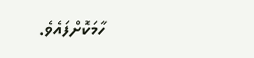ހާމަކޮށްފައެވެ.